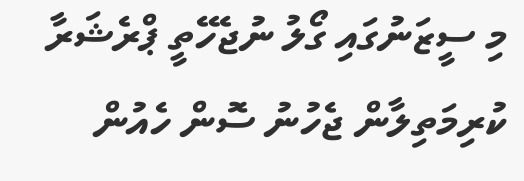މި ސީޒަނުގައި ގޯލު ނުޖެހޭތީ ޕްރެޝަރާ ކުރިމަތިލާން ޖެހުނު ސޮން ހެއުން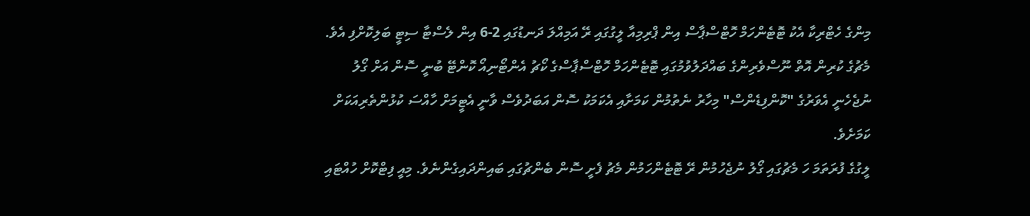މިންގެ ހެޓްރިކާ އެކު ޓޮޓެންހަމް ހޮޓްސްޕާސް އިން ޕްރިމިއާ ލީގުގައި ރޭ އަމިއްލަ ދަނޑުގައި 2-6 އިން ލެސްޓާ ސިޓީ ބަލިކޮށްފި އެވެ.
މެޗުގެ ކުރިން އޮތް ނޫސްވެރިންގެ ބައްދަލުވުމުގައި ޓޮޓެންހަމް ހޮޓްސްޕާސްގެ ކޯޗު އެންޓޯނިއޯ ކޮންޓޭ ބުނީ ސޮން އަށް ގޯލު ނުޖެހެނީ އެވަރުގެ "ކޮންފިޑެންސް" މިހާރު ނެތުމުން ކަމަށާއި އެކަމަކު ސޮން އަބަދުވެސް ވާނީ އެޓީމަށް ހާއްސަ ކުޅުންތެރިއަކަށް ކަމަށެވެ.
ލީގުގެ ފުރަތަމަ ހަ މެޗުގައި ގޯލު ނުޖެހުމުން ރޭ ޓޮޓެންހަމުން މެޗު ފެށީ ސޮން ބެންޗުގައި ބައިންދައިގެންނެވެ. މިއީ ފިޓްކޮށް ހުއްޓައި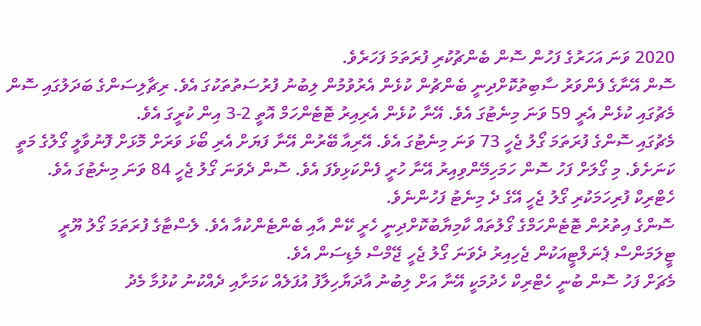2020 ވަނަ އަހަރުގެ ފަހުން ސޮން ބެންޗުކުރި ފުރަތަމަ ފަހަރެވެ.
ސޮން އޭނާގެ ފެންވަރު ސާބިތުކޮށްދިނީ ބެންޗުން ކުޅެން އެރުވުމުން ލިބުނު ފުރުސަތުތަކުގަ އެވެ. ރިޗާލިސަންގެ ބަދަލުގައި ސޮން މެޗުގައި ކުޅެން އެރީ 59 ވަނަ މިނެޓުގަ އެވެ. އޭނާ ކުޅެން އެރިއިރު ޓޮޓެންހަމް އޮތީ 2-3 އިން ކުރީގަ އެވެ.
މެޗުގައި ސޮންގެ ފުރަތަމަ ގޯލު ޖެހީ 73 ވަނަ މިނެޓުގަ އެވެ. އޭރިއާ ބޭރުން އޭނާ ފަޔަށް އެރި ބޯޅަ ވަރަށް މޮޅަށް ފޮނުވާލީ ގޯލުގެ މަތީ ކަނަށެވެ. މި ގޯލަށް ފަހު ސޮން ހަމަހިމޭންވިއިރު އޭނާ ހުރީ ފެންކަޅިވެފަ އެވެ. ސޮން ދެވަނަ ގޯލު ޖެހީ 84 ވަނަ މިނެޓުގަ އެވެ. ހެޓްރިކް ފުރިހަމަކުރި ގޯލު ޖެހީ އޭގެ ދެ މިނެޓު ފަހުންނެވެ.
ސޮންގެ އިތުރުން ޓޮޓެންހަމްގެ ގޯލުތައް ކާމިޔާބުކޮށްދިނީ ހެރީ ކޭން އާއި ބެންޓެންކުއާ އެވެ. ލެސްޓާގެ ފުރަތަމަ ގޯލު ޔޫރީ ޓީލަމަންސް ޕެނަލްޓީއަކުން ޖެހިއިރު ދެވަނަ ގޯލު ޖެހީ ޖޭމްސް މެޑިސަން އެވެ.
މެޗަށް ފަހު ސޮން ބުނީ ހެޓްރިކް ހެދުމަކީ އޭނާ އަށް ލިބުނު އާދަޔާހިލާފު އުފަލެއް ކަމަށާއި ދެއްކުނު ކުޅުމާ މެދު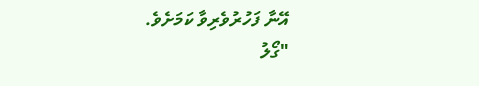އޭނާ ފަހުރުވެރިވާ ކަމަށެވެ.
"ގޯލު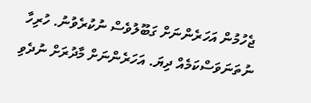ޖެހުމުން އަހަރެންނަށް ގަބޫލުވެސް ނުކުރެވުނު. ހުރިހާ ނުތަނަވަސްކަމެއް ދިޔަ. އަހަރެންނަށް މާދުރަށް ނުދެވި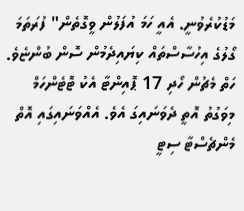މަޑުކުރެވުނީ. އެއީ ހަމަ އުފަލުން ވީގޮތެން" ފުރަތަމަ ގޯލުގެ އިހުސާސްތައް ކިޔައިދެމުން ސޮން ބުންޏެވެ.
ހަތް މެޗުން ހޯދި 17 ޕޮއިންޓާ އެކު ޓޮޓެންހަމް މިވަގުތު އޮތީ ދެވަނައިގަ އެވެ. އެއްވަނައިގައި އޮތް މެންޗެސްޓާ ސިޓީ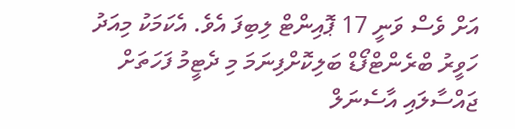އަށް ވެސް ވަނީ 17 ޕޮއިންޓް ލިބިފަ އެވެ. އެކަމަކު މިއަދު ހަވީރު ބްރެންޓްފޯޑް ބަލިކޮށްފިނަމަ މި ދެޓީމު ފަހަތަށް ޖައްސާލައި އާސެނަލް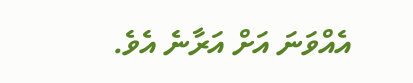އެއްވަނަ އަށް އަރާނެ އެވެ.